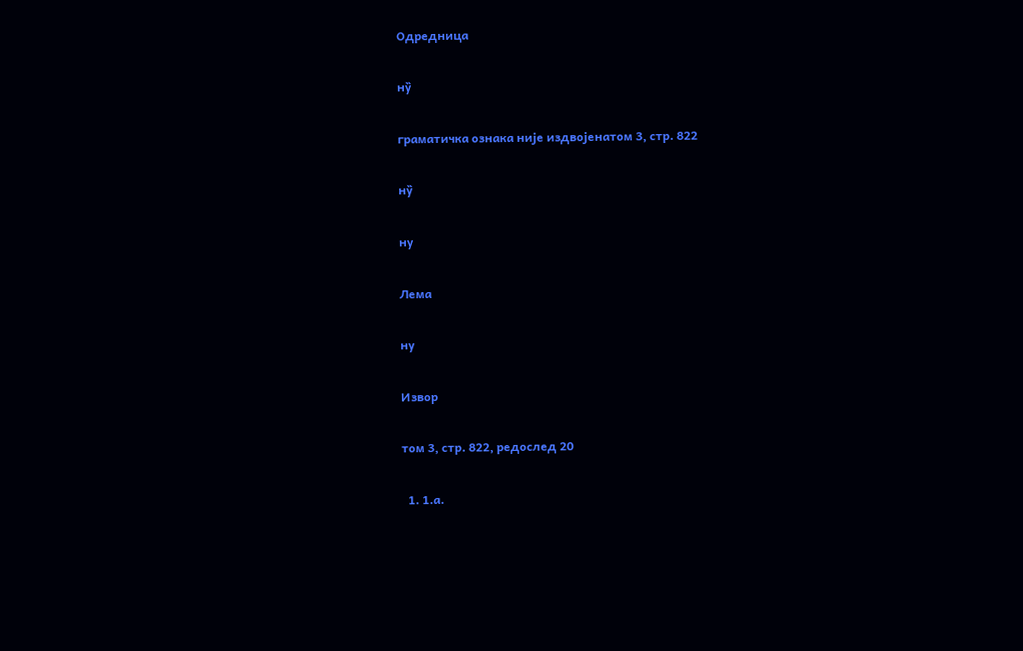Одредница

ну̏

граматичка ознака није издвојенатом 3, стр. 822

ну̏

ну

Лема

ну

Извор

том 3, стр. 822, редослед 20

  1. 1.а.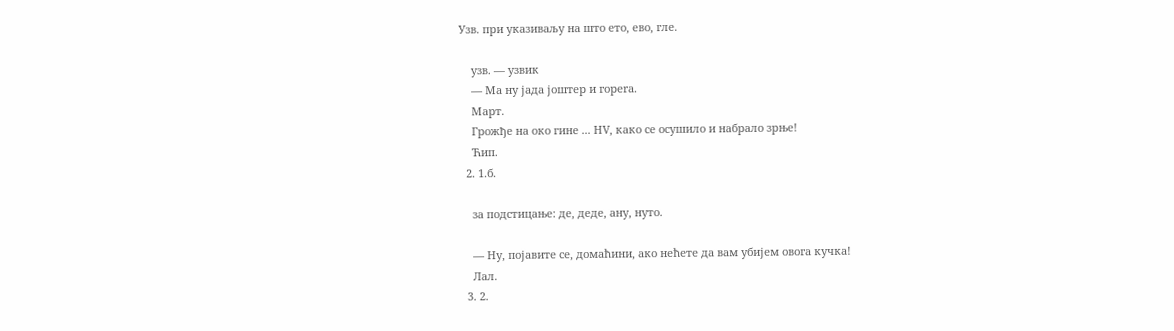Узв. при указиваљу на што ето, ево, гле.

    узв. — узвик
    — Ма ну јада јоштер и гореrа.
    Март.
    Грожђе на око гине ... НV, како се осушило и набрало зрње!
    Ћип.
  2. 1.б.

    за подстицање: де, деде, ану, нуто.

    — Ну, појавите се, домаћини, ако нећете да вам убијем овога кучка!
    Лал.
  3. 2.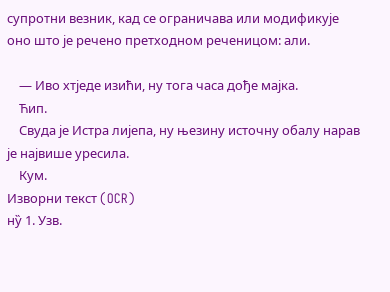супротни везник, кад се ограничава или модификује оно што је речено претходном реченицом: али.

    — Иво хтједе изићи, ну тога часа дође мајка.
    Ћип.
    Свуда је Истра лијепа, ну њезину источну обалу нарав је највише уресила.
    Кум.
Изворни текст (OCR)
ну̏ 1. Узв.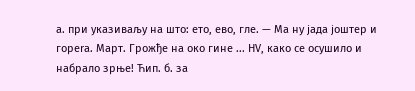а. при указиваљу на што: ето, ево, гле. — Ма ну јада јоштер и гореrа. Март. Грожђе на око гине ... НV, како се осушило и набрало зрње! Ћип. б. за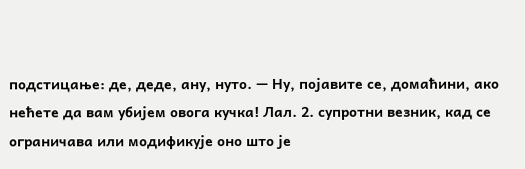подстицање: де, деде, ану, нуто. — Ну, појавите се, домаћини, ако нећете да вам убијем овога кучка! Лал. 2. супротни везник, кад се ограничава или модификује оно што је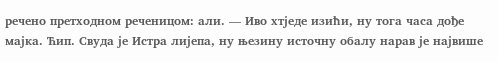речено претходном реченицом: али. — Иво хтједе изићи, ну тога часа дође мајка. Ћип. Свуда је Истра лијепа, ну њезину источну обалу нарав је највише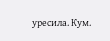уресила. Кум.